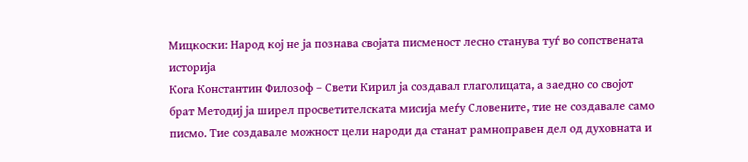Мицкоски: Народ кој не ја познава својата писменост лесно станува туѓ во сопствената историја
Кога Константин Филозоф – Свети Кирил ја создавал глаголицата, а заедно со својот брат Методиј ја ширел просветителската мисија меѓу Словените, тие не создавале само писмо. Тие создавале можност цели народи да станат рамноправен дел од духовната и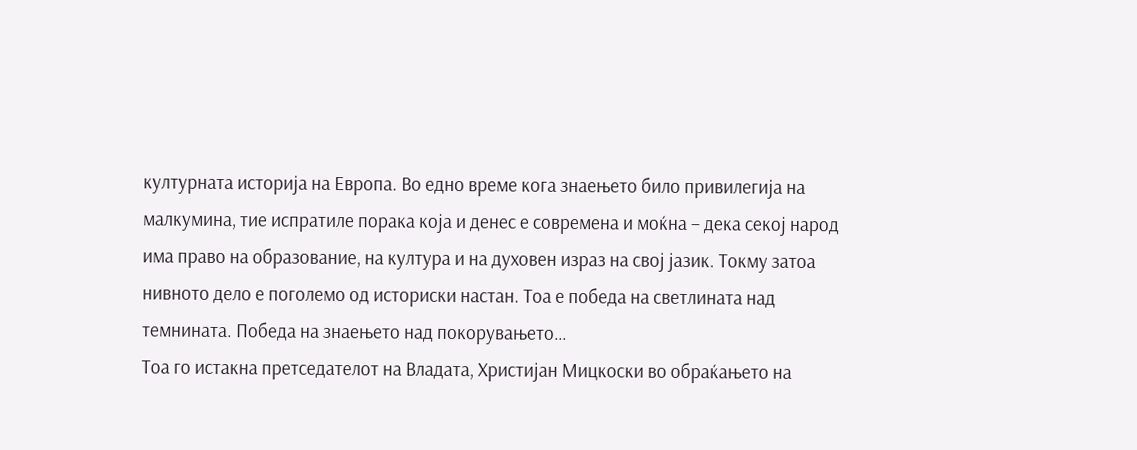културната историја на Европа. Во едно време кога знаењето било привилегија на малкумина, тие испратиле порака која и денес е современа и моќна – дека секој народ има право на образование, на култура и на духовен израз на свој јазик. Токму затоа нивното дело е поголемо од историски настан. Тоа е победа на светлината над темнината. Победа на знаењето над покорувањето…
Тоа го истакна претседателот на Владата, Христијан Мицкоски во обраќањето на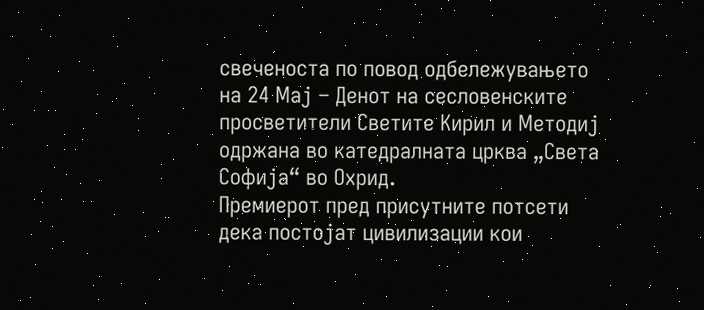свеченоста по повод одбележувањето на 24 Мај – Денот на сесловенските просветители Светите Кирил и Методиј одржана во катедралната црква „Света Софија“ во Охрид.
Премиерот пред присутните потсети дека постојат цивилизации кои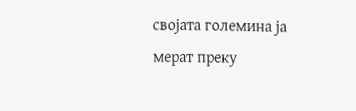својата големина ја мерат преку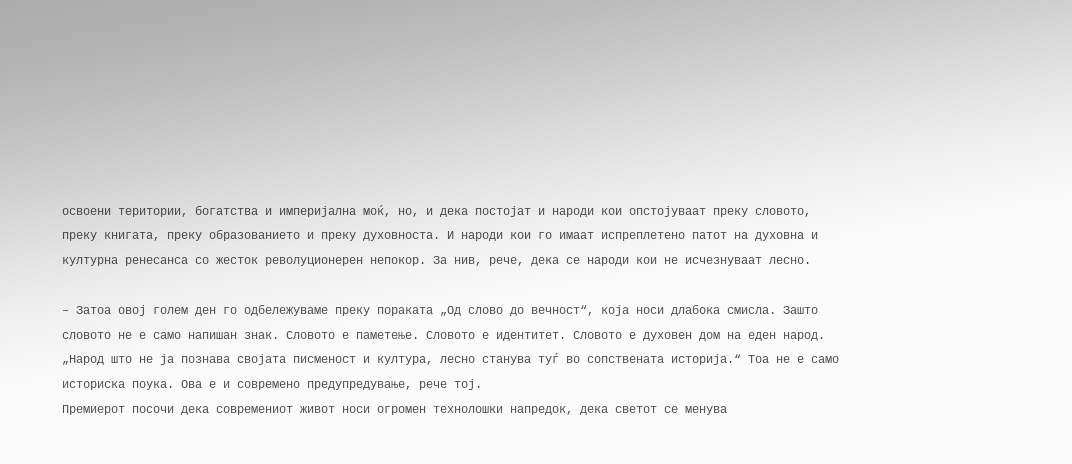освоени територии, богатства и империјална моќ, но, и дека постојат и народи кои опстојуваат преку словото, преку книгата, преку образованието и преку духовноста. И народи кои го имаат испреплетено патот на духовна и културна ренесанса со жесток револуционерен непокор. За нив, рече, дека се народи кои не исчезнуваат лесно.

– Затоа овој голем ден го одбележуваме преку пораката „Од слово до вечност“, која носи длабока смисла. Зашто словото не е само напишан знак. Словото е паметење. Словото е идентитет. Словото е духовен дом на еден народ. „Народ што не ја познава својата писменост и култура, лесно станува туѓ во сопствената историја.“ Тоа не е само историска поука. Ова е и современо предупредување, рече тој.
Премиерот посочи дека современиот живот носи огромен технолошки напредок, дека светот се менува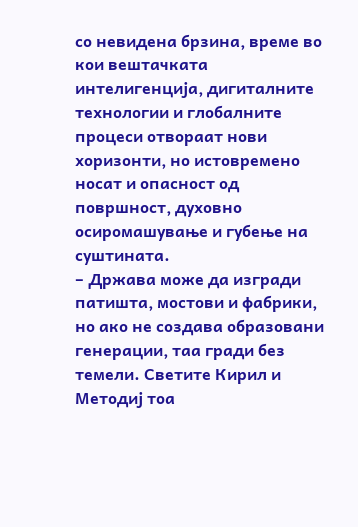со невидена брзина, време во кои вештачката интелигенција, дигиталните технологии и глобалните процеси отвораат нови хоризонти, но истовремено носат и опасност од површност, духовно осиромашување и губење на суштината.
– Држава може да изгради патишта, мостови и фабрики, но ако не создава образовани генерации, таа гради без темели. Светите Кирил и Методиј тоа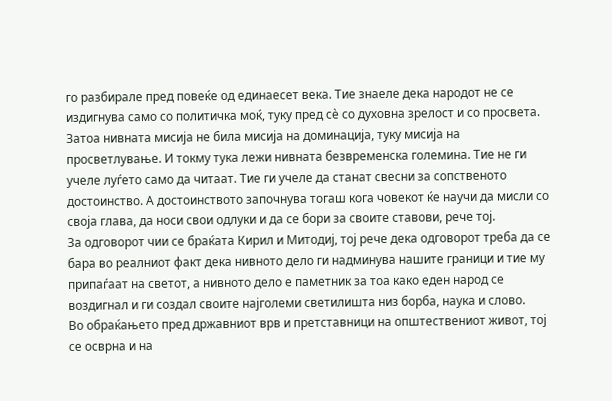го разбирале пред повеќе од единаесет века. Тие знаеле дека народот не се издигнува само со политичка моќ, туку пред сè со духовна зрелост и со просвета. Затоа нивната мисија не била мисија на доминација, туку мисија на просветлување. И токму тука лежи нивната безвременска големина. Тие не ги учеле луѓето само да читаат. Тие ги учеле да станат свесни за сопственото достоинство. А достоинството започнува тогаш кога човекот ќе научи да мисли со своја глава, да носи свои одлуки и да се бори за своите ставови, рече тој.
За одговорот чии се браќата Кирил и Митодиј, тој рече дека одговорот треба да се бара во реалниот факт дека нивното дело ги надминува нашите граници и тие му припаѓаат на светот, а нивното дело е паметник за тоа како еден народ се воздигнал и ги создал своите најголеми светилишта низ борба, наука и слово.
Во обраќањето пред државниот врв и претставници на општествениот живот, тој се осврна и на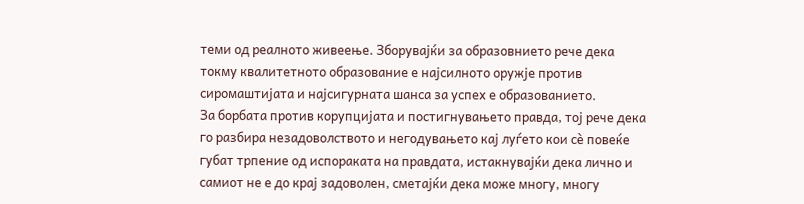теми од реалното живеење. Зборувајќи за образовнието рече дека токму квалитетното образование е најсилното оружје против сиромаштијата и најсигурната шанса за успех е образованието.
За борбата против корупцијата и постигнувањето правда, тој рече дека го разбира незадоволството и негодувањето кај луѓето кои сè повеќе губат трпение од испораката на правдата, истакнувајќи дека лично и самиот не е до крај задоволен, сметајќи дека може многу, многу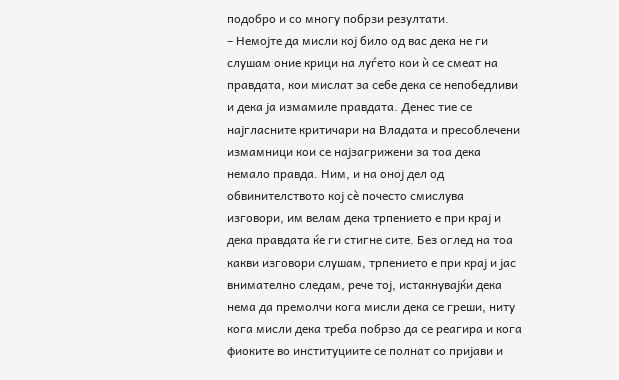подобро и со многу побрзи резултати.
– Немојте да мисли кој било од вас дека не ги слушам оние крици на луѓето кои ѝ се смеат на правдата, кои мислат за себе дека се непобедливи и дека ја измамиле правдата. Денес тие се најгласните критичари на Владата и пресоблечени измамници кои се најзагрижени за тоа дека немало правда. Ним, и на оној дел од обвинителството кој сè почесто смислува изговори, им велам дека трпението е при крај и дека правдата ќе ги стигне сите. Без оглед на тоа какви изговори слушам, трпението е при крај и јас внимателно следам, рече тој, истакнувајќи дека нема да премолчи кога мисли дека се греши, ниту кога мисли дека треба побрзо да се реагира и кога фиоките во институциите се полнат со пријави и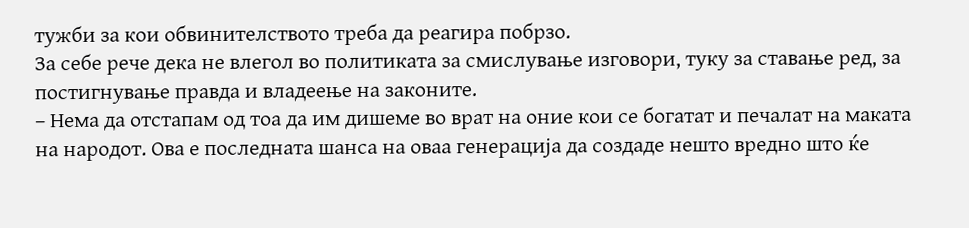тужби за кои обвинителството треба да реагира побрзо.
За себе рече дека не влегол во политиката за смислување изговори, туку за ставање ред, за постигнување правда и владеење на законите.
– Нема да отстапам од тоа да им дишеме во врат на оние кои се богатат и печалат на маката на народот. Ова е последната шанса на оваа генерација да создаде нешто вредно што ќе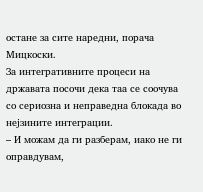остане за сите наредни, порача Мицкоски.
За интегративните процеси на државата посочи дека таа се соочува со сериозна и неправедна блокада во нејзините интеграции.
– И можам да ги разберам, иако не ги оправдувам,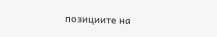позициите на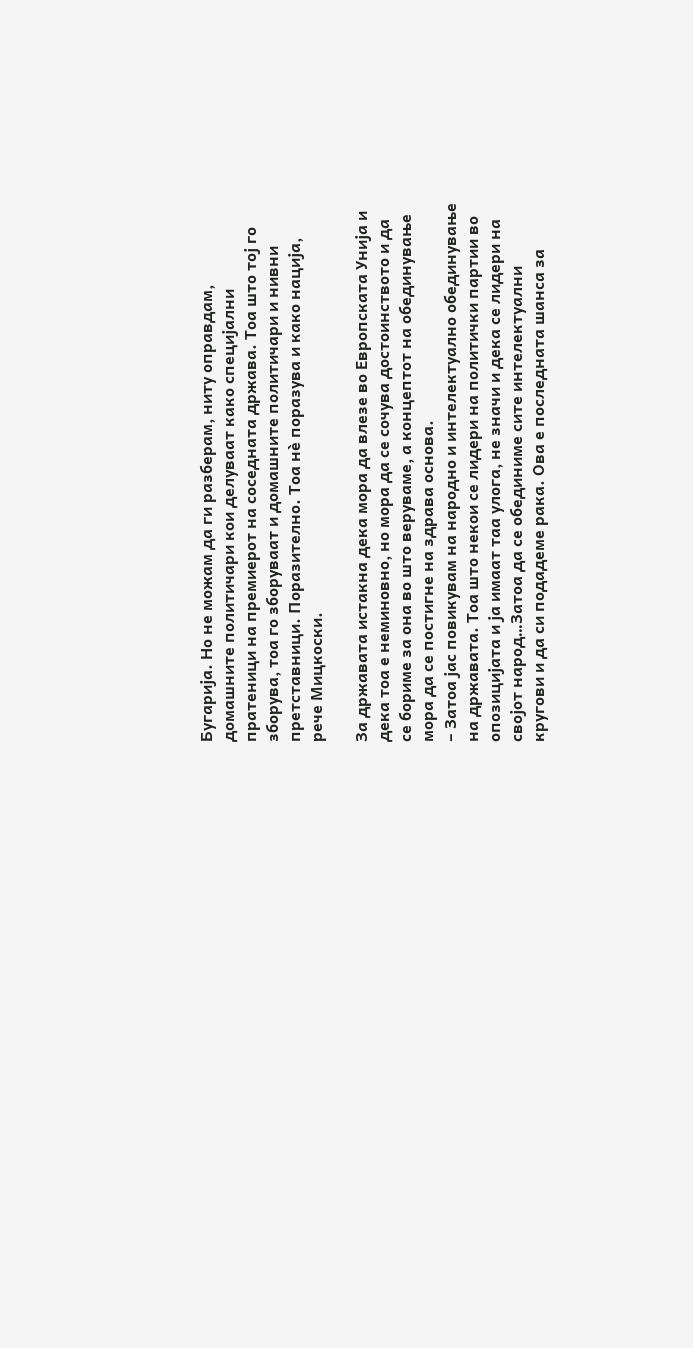Бугарија. Но не можам да ги разберам, ниту оправдам, домашните политичари кои делуваат како специјални пратеници на премиерот на соседната држава. Тоа што тој го зборува, тоа го зборуваат и домашните политичари и нивни претставници. Поразително. Тоа нè поразува и како нација, рече Мицкоски.

За државата истакна дека мора да влезе во Европската Унија и дека тоа е неминовно, но мора да се сочува достоинството и да се бориме за она во што веруваме, а концептот на обединување мора да се постигне на здрава основа.
– Затоа јас повикувам на народно и интелектуално обединување на државата. Тоа што некои се лидери на политички партии во опозицијата и ја имаат таа улога, не значи и дека се лидери на својот народ…Затоа да се обединиме сите интелектуални кругови и да си подадеме рака. Ова е последната шанса за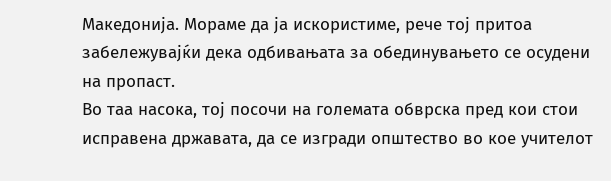Македонија. Мораме да ја искористиме, рече тој притоа забележувајќи дека одбивањата за обединувањето се осудени на пропаст.
Во таа насока, тој посочи на големата обврска пред кои стои исправена државата, да се изгради општество во кое учителот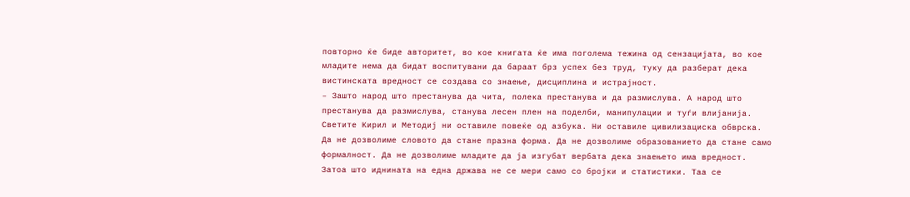повторно ќе биде авторитет, во кое книгата ќе има поголема тежина од сензацијата, во кое младите нема да бидат воспитувани да бараат брз успех без труд, туку да разберат дека вистинската вредност се создава со знаење, дисциплина и истрајност.
– Зашто народ што престанува да чита, полека престанува и да размислува. А народ што престанува да размислува, станува лесен плен на поделби, манипулации и туѓи влијанија. Светите Кирил и Методиј ни оставиле повеќе од азбука. Ни оставиле цивилизациска обврска. Да не дозволиме словото да стане празна форма. Да не дозволиме образованието да стане само формалност. Да не дозволиме младите да ја изгубат вербата дека знаењето има вредност. Затоа што иднината на една држава не се мери само со бројки и статистики. Таа се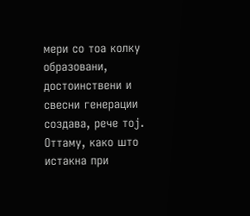мери со тоа колку образовани, достоинствени и свесни генерации создава, рече тој.
Оттаму, како што истакна при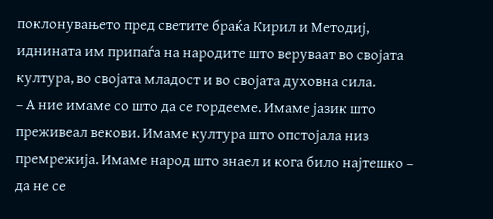поклонувањето пред светите браќа Кирил и Методиј, иднината им припаѓа на народите што веруваат во својата култура, во својата младост и во својата духовна сила.
– А ние имаме со што да се гордееме. Имаме јазик што преживеал векови. Имаме култура што опстојала низ премрежија. Имаме народ што знаел и кога било најтешко – да не се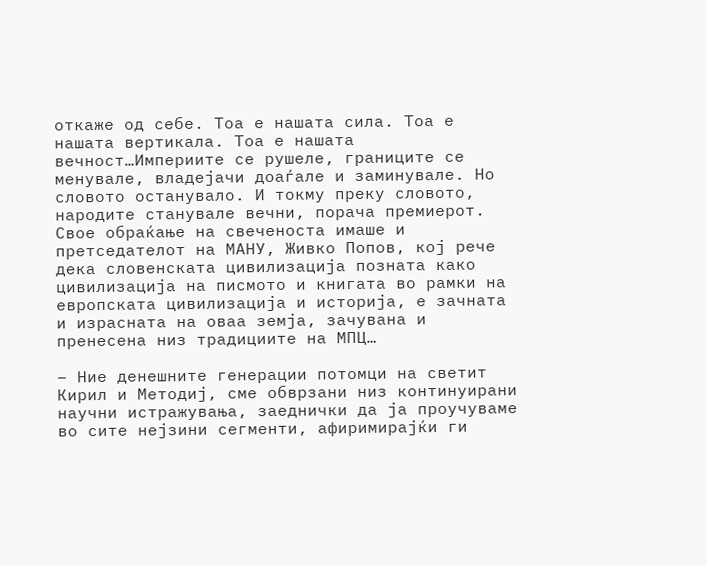откаже од себе. Тоа е нашата сила. Тоа е нашата вертикала. Тоа е нашата вечност…Империите се рушеле, границите се менувале, владејачи доаѓале и заминувале. Но словото останувало. И токму преку словото, народите станувале вечни, порача премиерот.
Свое обраќање на свеченоста имаше и претседателот на МАНУ, Живко Попов, кој рече дека словенската цивилизација позната како цивилизација на писмото и книгата во рамки на европската цивилизација и историја, е зачната и израсната на оваа земја, зачувана и пренесена низ традициите на МПЦ…

– Ние денешните генерации потомци на светит Кирил и Методиј, сме обврзани низ континуирани научни истражувања, заеднички да ја проучуваме во сите нејзини сегменти, афиримирајќи ги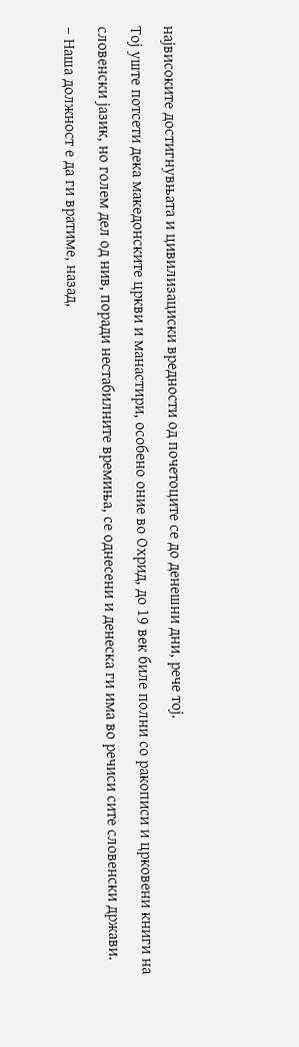највисоките достигнувњата и цивилизациски вредности од почетоците се до денешни дни, рече тој.
Тој уште потсети дека македонските цркви и манастири, особено оние во Охрид, до 19 век биле полни со ракописи и црковени книги на словенски јазик, но голем дел од нив, поради нестабилните времиња, се однесени и денеска ги има во речиси сите словенски држави.
– Наша должност е да ги вратиме, назад,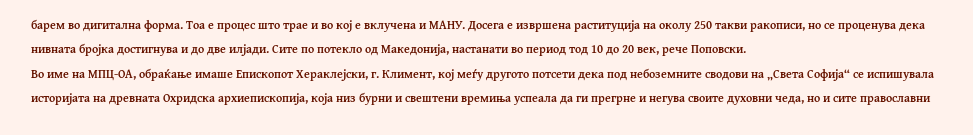барем во дигитална форма. Тоа е процес што трае и во кој е вклучена и МАНУ. Досега е извршена раституција на околу 250 такви ракописи, но се проценува дека нивната бројка достигнува и до две илјади. Сите по потекло од Македонија, настанати во период тод 10 до 20 век, рече Поповски.
Во име на МПЦ-ОА, обраќање имаше Епископот Хераклејски, г. Климент, кој меѓу другото потсети дека под небоземните сводови на „Света Софија“ се испишувала историјата на древната Охридска архиепископија, која низ бурни и свештени времиња успеала да ги прегрне и негува своите духовни чеда, но и сите православни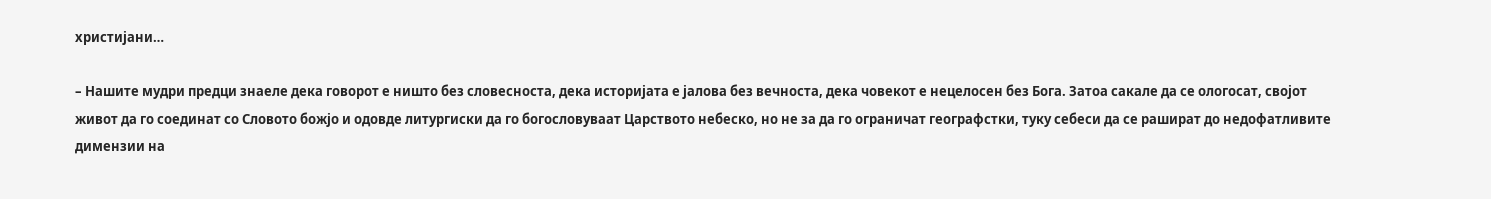христијани…

– Нашите мудри предци знаеле дека говорот е ништо без словесноста, дека историјата е јалова без вечноста, дека човекот е нецелосен без Бога. Затоа сакале да се ологосат, својот живот да го соединат со Словото божјо и одовде литургиски да го богословуваат Царството небеско, но не за да го ограничат географстки, туку себеси да се рашират до недофатливите димензии на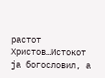растот Христов…Истокот ја богословил, а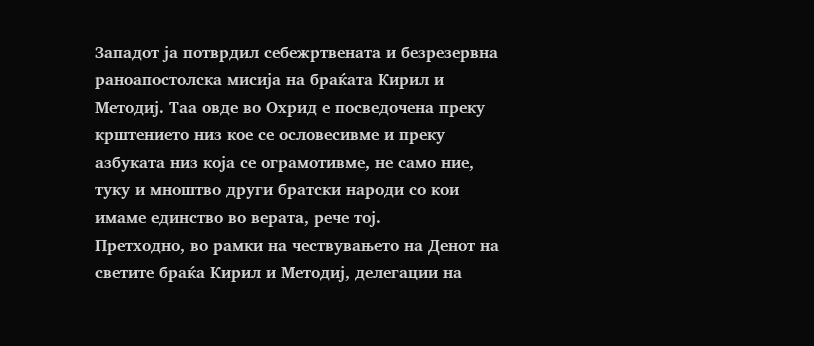Западот ја потврдил себежртвената и безрезервна раноапостолска мисија на браќата Кирил и Методиј. Таа овде во Охрид е посведочена преку крштението низ кое се ословесивме и преку азбуката низ која се ограмотивме, не само ние, туку и мноштво други братски народи со кои имаме единство во верата, рече тој.
Претходно, во рамки на чествувањето на Денот на светите браќа Кирил и Методиј, делегации на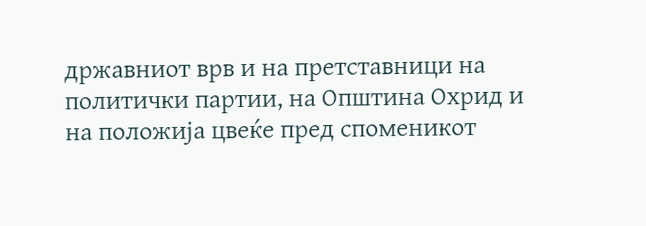државниот врв и на претставници на политички партии, на Општина Охрид и на положија цвеќе пред споменикот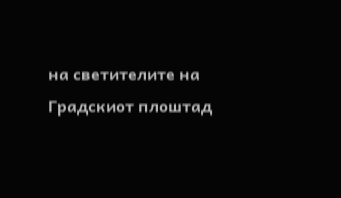на светителите на Градскиот плоштад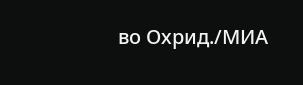во Охрид./МИА